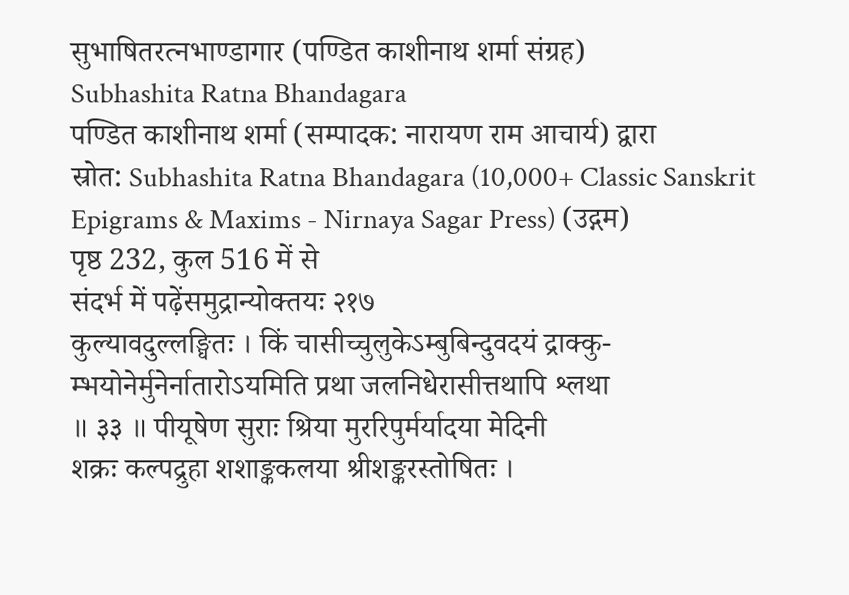सुभाषितरत्नभाण्डागार (पण्डित काशीनाथ शर्मा संग्रह)
Subhashita Ratna Bhandagara
पण्डित काशीनाथ शर्मा (सम्पादक: नारायण राम आचार्य) द्वारा
स्रोत: Subhashita Ratna Bhandagara (10,000+ Classic Sanskrit Epigrams & Maxims - Nirnaya Sagar Press) (उद्गम)
पृष्ठ 232, कुल 516 में से
संदर्भ में पढ़ेंसमुद्रान्योक्तयः २१७
कुल्यावदुल्लङ्घितः । किं चासीच्चुलुकेऽम्बुबिन्दुवदयं द्राक्कु-
म्भयोनेर्मुनेर्नातारोऽयमिति प्रथा जलनिधेरासीत्तथापि श्लथा
॥ ३३ ॥ पीयूषेण सुराः श्रिया मुररिपुर्मर्यादया मेदिनी
शक्रः कल्पद्रुहा शशाङ्ककलया श्रीशङ्करस्तोषितः ।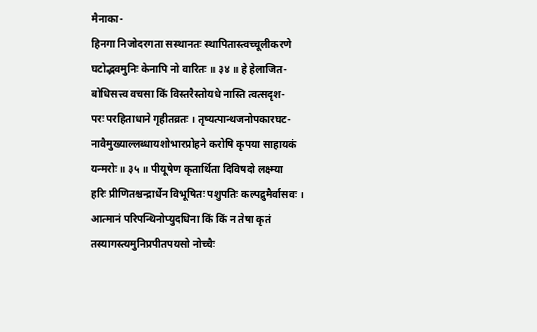मैनाका-
हिनगा निजोदरगता सस्थानतः स्थापितास्त्वच्चूलीकरणे
घटोद्भवमुनिः केनापि नो वारितः ॥ ३४ ॥ हे हेलाजित-
बोधिसत्त्व वचसा किं विस्तरैस्तोयधे नास्ति त्वत्सदृश-
परः परहिताधाने गृहीतव्रतः । तृष्यत्पान्थजनोपकारघट-
नावैमुख्याल्लब्धायशोभारप्रोहने करोषि कृपया साहायकं
यन्मरोः ॥ ३५ ॥ पीयूषेण कृतार्थिता दिविषदो लक्ष्म्या
हरिः प्रीणितश्चन्द्रार्धेन विभूषितः पशुपतिः कल्पद्रुमैर्वासवः ।
आत्मानं परिपन्थिनोप्युदधिना किं किं न तेषा कृतं
तस्यागस्त्यमुनिप्रपीतपयसो नोच्चैः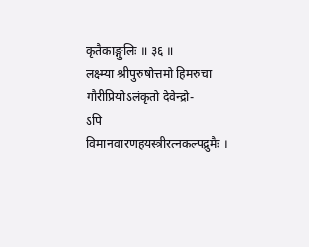कृतैकाङ्गुलिः ॥ ३६ ॥
लक्ष्म्या श्रीपुरुषोत्तमो हिमरुचा गौरीप्रियोऽलंकृतो देवेन्द्रो-
ऽपि विमानवारणहयस्त्रीरत्नकल्पद्रुमैः ।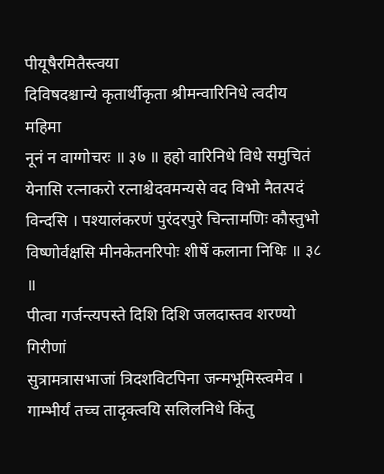पीयूषैरमितैस्त्वया
दिविषदश्चान्ये कृतार्थीकृता श्रीमन्वारिनिधे त्वदीय महिमा
नूनं न वाग्गोचरः ॥ ३७ ॥ हहो वारिनिधे विधे समुचितं
येनासि रत्नाकरो रत्नाश्चेदवमन्यसे वद विभो नैतत्पदं
विन्दसि । पश्यालंकरणं पुरंदरपुरे चिन्तामणिः कौस्तुभो
विष्णोर्वक्षसि मीनकेतनरिपोः शीर्षे कलाना निधिः ॥ ३८ ॥
पीत्वा गर्जन्त्यपस्ते दिशि दिशि जलदास्तव शरण्यो गिरीणां
सुत्रामत्रासभाजां त्रिदशविटपिना जन्मभूमिस्त्वमेव ।
गाम्भीर्यं तच्च तादृक्त्वयि सलिलनिधे किंतु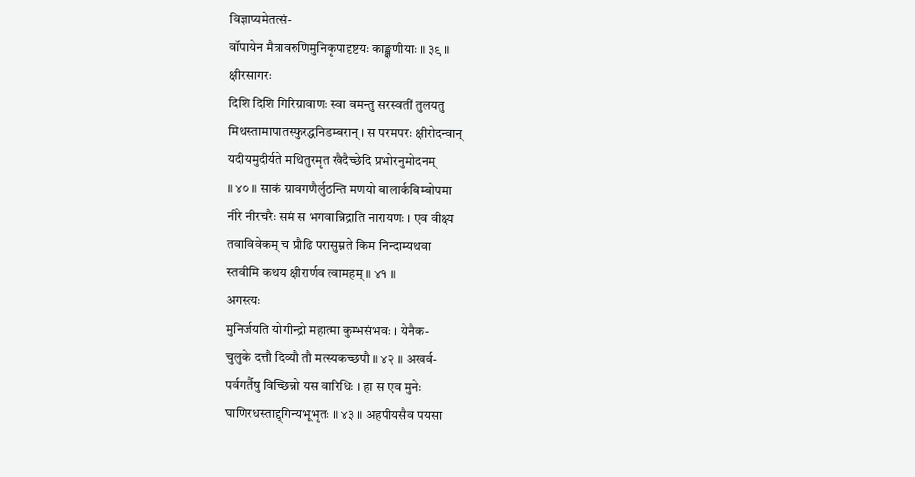विज्ञाप्यमेतत्सं-
वॉपायेन मैत्रावरुणिमुनिकृपादृष्टयः काङ्क्षणीयाः ॥ ३९ ॥
क्षीरसागरः
दिशि दिशि गिरिग्रावाणः स्वा वमन्तु सरस्वतीं तुलयतु
मिथस्तामापातस्फुरद्धनिडम्बरान् । स परमपरः क्षीरोदन्वान्
यदीयमुदीर्यते मथितुरमृत खैदैच्छेदि प्रभोरनुमोदनम्
॥ ४० ॥ साकं ग्रावगणैर्लुठन्ति मणयो बालार्कबिम्बोपमा
नीरे नीरचरैः समं स भगवान्निद्राति नारायणः । एव वीक्ष्य
तवाविवेकम् च प्रौढि परासुम्नते किम निन्दाम्यथवा
स्तवीमि कथय क्षीरार्णव त्वामहम् ॥ ४१ ॥
अगस्त्यः
मुनिर्जयति योगीन्द्रो महात्मा कुम्भसंभवः । येनैक-
चुलुके दत्तौ दिव्यौ तौ मत्स्यकच्छपौ ॥ ४२ ॥ अखर्व-
पर्वगर्तैषु विच्छिन्नो यस वारिधिः । हा स एव मुनेः
घाणिरधस्ताद्द्गिन्यभूभृतः ॥ ४३ ॥ अहपीयसैव पयसा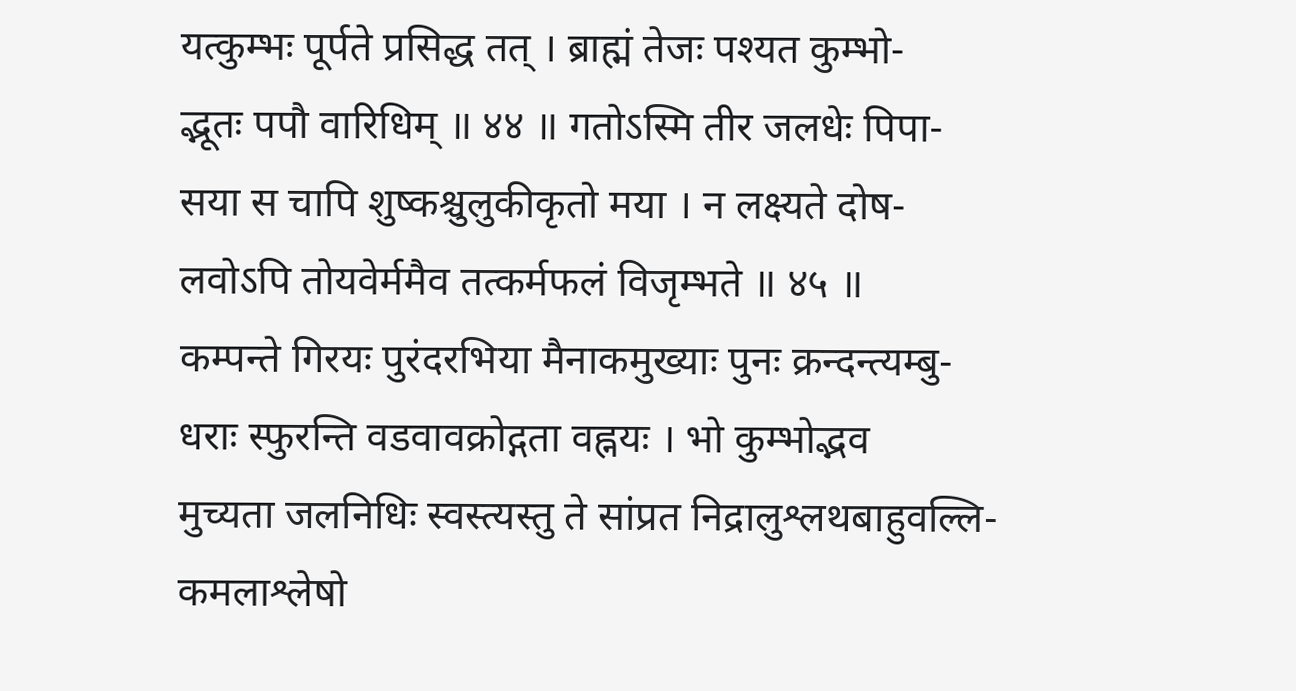यत्कुम्भः पूर्पते प्रसिद्ध तत् । ब्राह्मं तेजः पश्यत कुम्भो-
द्भूतः पपौ वारिधिम् ॥ ४४ ॥ गतोऽस्मि तीर जलधेः पिपा-
सया स चापि शुष्कश्चुलुकीकृतो मया । न लक्ष्यते दोष-
लवोऽपि तोयवेर्ममैव तत्कर्मफलं विजृम्भते ॥ ४५ ॥
कम्पन्ते गिरयः पुरंदरभिया मैनाकमुख्याः पुनः क्रन्दन्त्यम्बु-
धराः स्फुरन्ति वडवावक्रोद्गता वह्नयः । भो कुम्भोद्भव
मुच्यता जलनिधिः स्वस्त्यस्तु ते सांप्रत निद्रालुश्लथबाहुवल्लि-
कमलाश्लेषो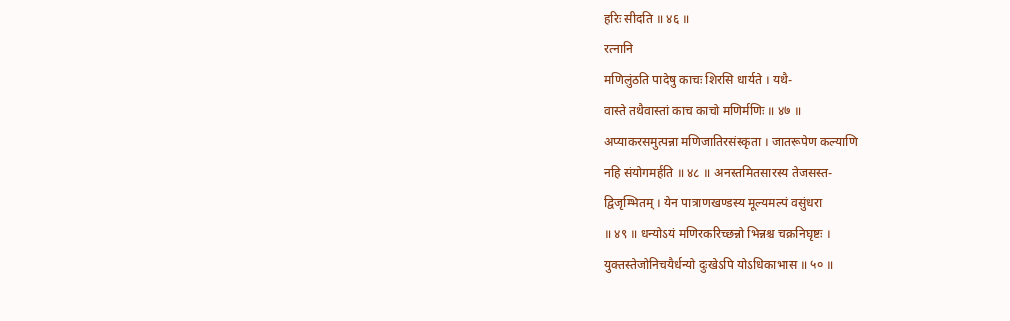हरिः सीदति ॥ ४६ ॥
रत्नानि
मणिलुंठति पादेषु काचः शिरसि धार्यते । यथै-
वास्ते तथैवास्तां काच काचो मणिर्मणिः ॥ ४७ ॥
अप्याकरसमुत्पन्ना मणिजातिरसंस्कृता । जातरूपेण कल्याणि
नहि संयोगमर्हति ॥ ४८ ॥ अनस्तमितसारस्य तेजसस्त-
द्विजृम्भितम् । येन पात्राणखण्डस्य मूल्यमल्पं वसुंधरा
॥ ४९ ॥ धन्योऽयं मणिरकरिच्छन्नो भिन्नश्च चक्रनिघृष्टः ।
युक्तस्तेजोनिचयैर्धन्यो दुःखेऽपि योऽधिकाभास ॥ ५० ॥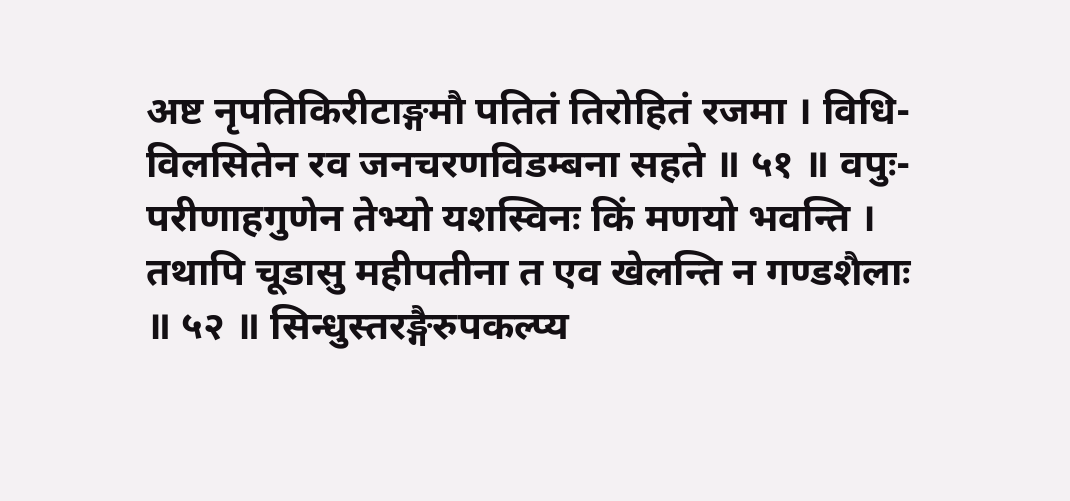अष्ट नृपतिकिरीटाङ्गमौ पतितं तिरोहितं रजमा । विधि-
विलसितेन रव जनचरणविडम्बना सहते ॥ ५१ ॥ वपुः-
परीणाहगुणेन तेभ्यो यशस्विनः किं मणयो भवन्ति ।
तथापि चूडासु महीपतीना त एव खेलन्ति न गण्डशैलाः
॥ ५२ ॥ सिन्धुस्तरङ्गैरुपकल्प्य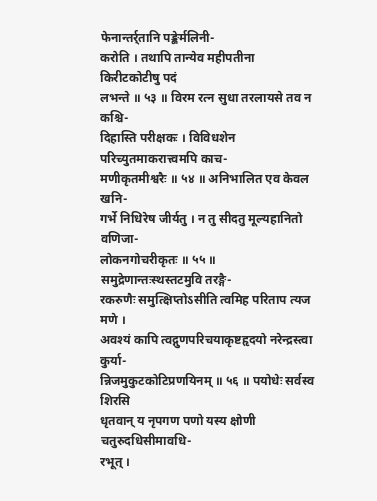फेनान्तर्र्तानि पङ्केर्मलिनी-
करोति । तथापि तान्येव महीपतीना किरीटकोटीषु पदं
लभन्ते ॥ ५३ ॥ विरम रत्न सुधा तरलायसे तव न कश्चि-
दिहास्ति परीक्षकः । विविधशेन परिच्युतमाकरात्त्वमपि काच-
मणीकृतमीश्वरैः ॥ ५४ ॥ अनिभालित एव केवल खनि-
गर्भे निधिरेष जीर्यतु । न तु सीदतु मूल्यहानितो वणिजा-
लोकनगोचरीकृतः ॥ ५५ ॥ समुद्रेणान्तःस्थस्तटमुवि तरङ्गै-
रकरुणैः समुत्क्षिप्तोऽसीति त्वमिह परिताप त्यज मणे ।
अवश्यं कापि त्वद्गुणपरिचयाकृष्टहृदयो नरेन्द्रस्त्वा कुर्या-
न्निजमुकुटकोटिप्रणयिनम् ॥ ५६ ॥ पयोधेः सर्वस्व शिरसि
धृतवान् य नृपगण पणो यस्य क्षोणी चतुरुदधिसीमावधि-
रभूत् ।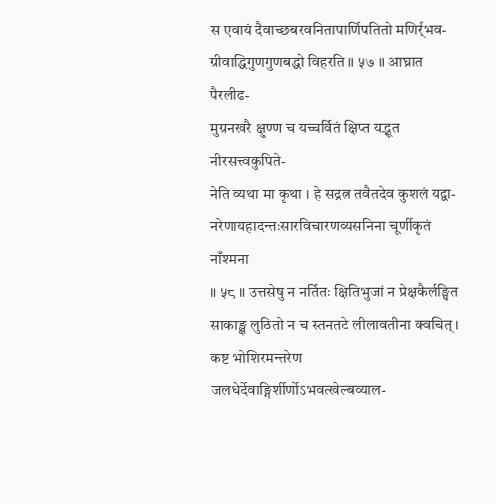स एवायं दैवाच्छबरवनितापार्णिपतितो मणिर्र्भव-
ग्रीवाद्धिगुणगुणबद्धो विहरति ॥ ५७ ॥ आघ्रात पैरलीढ-
मुग्रनखरै क्षुण्ण च यच्चर्वितं क्षिप्त यद्भूत नीरसत्त्वकुपिते-
नेति व्यथा मा कृथा । हे सद्रत्न तवैतदेव कुशलं यद्वा-
नरेणायहादन्तःसारविचारणव्यसनिना चूर्णीकृतं नाँश्मना
॥ ५८ ॥ उत्तसेषु न नर्तितः क्षितिभुजां न प्रेक्षकैर्लङ्घित
साकाङ्क्ष लुठितो न च स्तनतटे लीलावतीना क्वचित् ।
कष्ट भोशिरमन्तरेण जलधेर्देवाङ्गिर्शीर्णोऽभवत्खेल्बव्याल-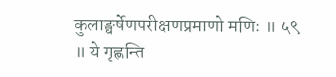कुलाङ्घर्षेणपरीक्षणप्रमाणो मणिः ॥ ५९ ॥ ये गृह्णन्ति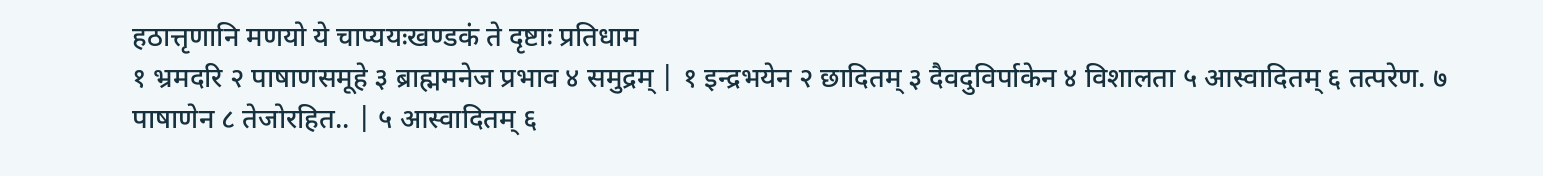हठात्तृणानि मणयो ये चाप्ययःखण्डकं ते दृष्टाः प्रतिधाम
१ भ्रमदरि २ पाषाणसमूहे ३ ब्राह्ममनेज प्रभाव ४ समुद्रम् | १ इन्द्रभयेन २ छादितम् ३ दैवदुविर्पाकेन ४ विशालता ५ आस्वादितम् ६ तत्परेण. ७ पाषाणेन ८ तेजोरहित.. | ५ आस्वादितम् ६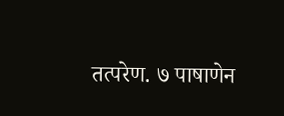तत्परेण. ७ पाषाणेन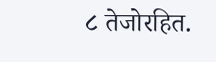८ तेजोरहित.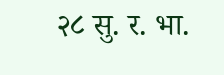२८ सु. र. भा.